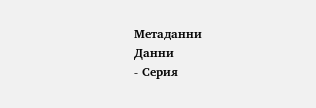Метаданни
Данни
- Серия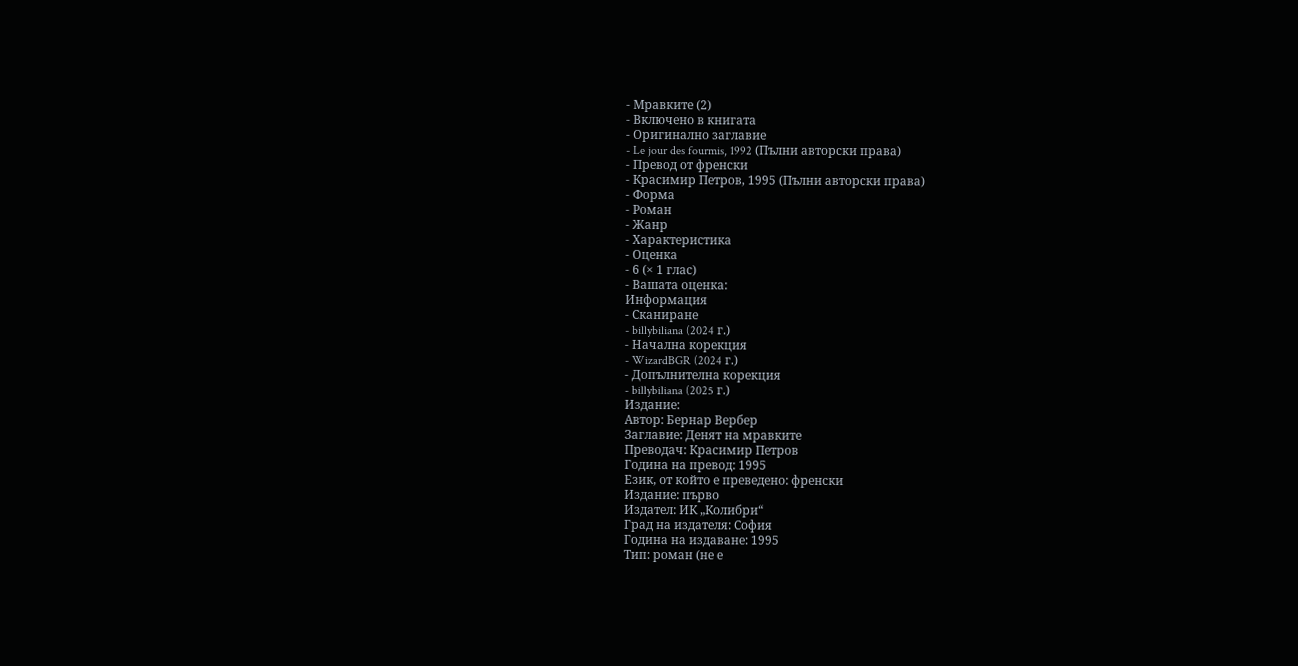- Мравките (2)
- Включено в книгата
- Оригинално заглавие
- Le jour des fourmis, 1992 (Пълни авторски права)
- Превод от френски
- Красимир Петров, 1995 (Пълни авторски права)
- Форма
- Роман
- Жанр
- Характеристика
- Оценка
- 6 (× 1 глас)
- Вашата оценка:
Информация
- Сканиране
- billybiliana (2024 г.)
- Начална корекция
- WizardBGR (2024 г.)
- Допълнителна корекция
- billybiliana (2025 г.)
Издание:
Автор: Бернар Вербер
Заглавие: Денят на мравките
Преводач: Красимир Петров
Година на превод: 1995
Език, от който е преведено: френски
Издание: първо
Издател: ИК „Колибри“
Град на издателя: София
Година на издаване: 1995
Тип: роман (не е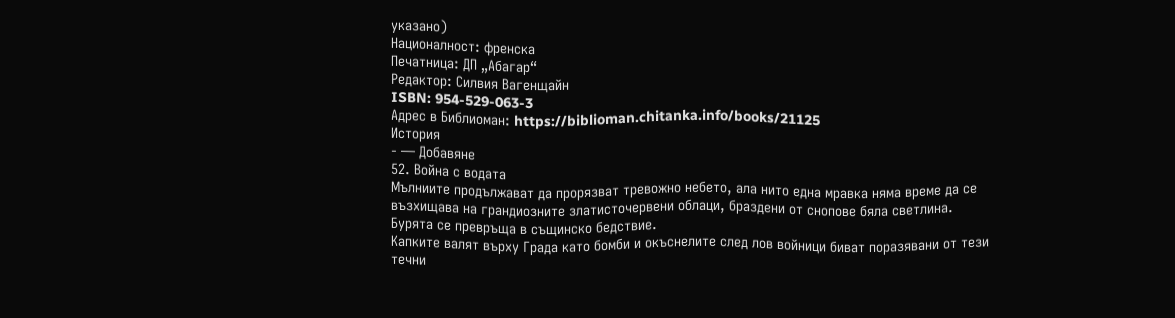указано)
Националност: френска
Печатница: ДП „Абагар“
Редактор: Силвия Вагенщайн
ISBN: 954-529-063-3
Адрес в Библиоман: https://biblioman.chitanka.info/books/21125
История
- — Добавяне
52. Война с водата
Мълниите продължават да прорязват тревожно небето, ала нито една мравка няма време да се възхищава на грандиозните златисточервени облаци, браздени от снопове бяла светлина. Бурята се превръща в същинско бедствие.
Капките валят върху Града като бомби и окъснелите след лов войници биват поразявани от тези течни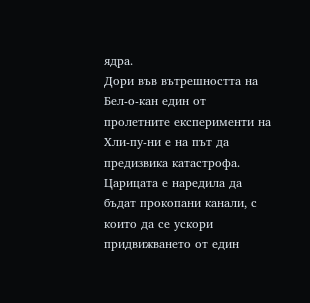ядра.
Дори във вътрешността на Бел-о-кан един от пролетните експерименти на Хли-пу-ни е на път да предизвика катастрофа.
Царицата е наредила да бъдат прокопани канали, с които да се ускори придвижването от един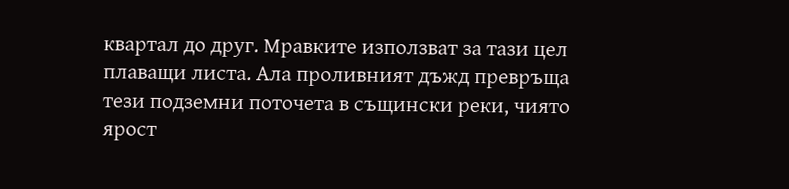квартал до друг. Мравките използват за тази цел плаващи листа. Ала проливният дъжд превръща тези подземни поточета в същински реки, чиято ярост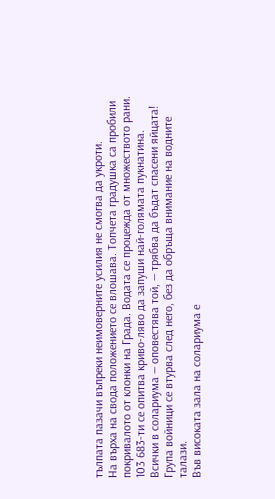тълпата пазачи въпреки неимоверните усилия не смогва да укроти.
На върха на свода положението се влошава. Топчета градушка са пробили покривалото от клонки на Града. Водата се процежда от множеството рани.
103 683-ти се опитва криво-ляво да запуши най-голямата пукнатина.
Всички в солариума — оповестява той, — трябва да бъдат спасени яйцата!
Група войници се втурва след него, без да обръща внимание на водните талази.
Във високата зала на солариума е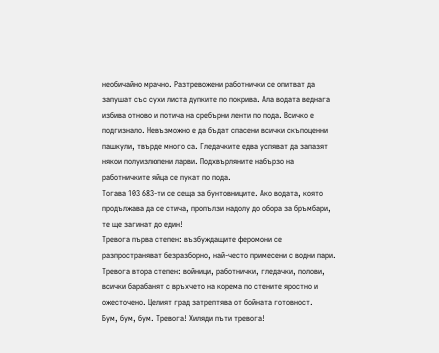необичайно мрачно. Разтревожени работнички се опитват да запушат със сухи листа дупките по покрива. Ала водата веднага избива отново и потича на сребърни ленти по пода. Всичко е подгизнало. Невъзможно е да бъдат спасени всички скъпоценни пашкули, твърде много са. Гледачките едва успяват да запазят някои полуизлюпени ларви. Подхвърляните набързо на работничките яйца се пукат по пода.
Тогава 103 683-ти се сеща за бунтовниците. Ако водата, която продължава да се стича, пропълзи надолу до обора за бръмбари, те ще загинат до един!
Тревога първа степен: възбуждащите феромони се разпространяват безразборно, най-често примесени с водни пари.
Тревога втора степен: войници, работнички, гледачки, полови, всички барабанят с връхчето на корема по стените яростно и ожесточено. Целият град затрептява от бойната готовност.
Бум, бум, бум. Тревога! Хиляди пъти тревога!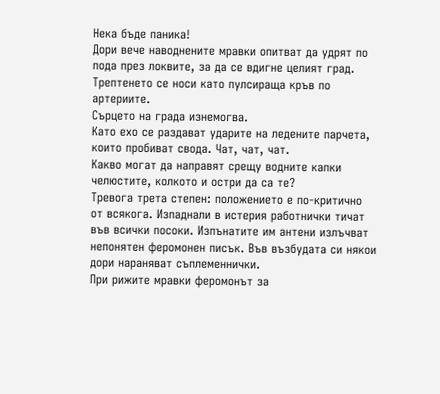Нека бъде паника!
Дори вече наводнените мравки опитват да удрят по пода през локвите, за да се вдигне целият град. Трептенето се носи като пулсираща кръв по артериите.
Сърцето на града изнемогва.
Като ехо се раздават ударите на ледените парчета, които пробиват свода. Чат, чат, чат.
Какво могат да направят срещу водните капки челюстите, колкото и остри да са те?
Тревога трета степен: положението е по-критично от всякога. Изпаднали в истерия работнички тичат във всички посоки. Изпънатите им антени излъчват непонятен феромонен писък. Във възбудата си някои дори нараняват съплеменнички.
При рижите мравки феромонът за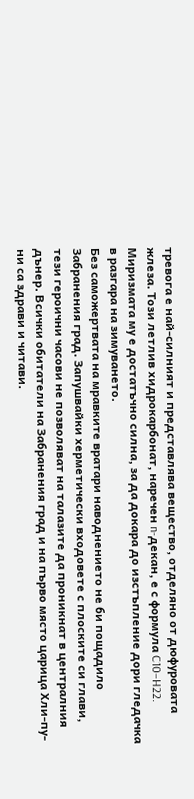тревога е най-силният и представлява вещество, отделяно от дюфуровата жлеза. Този летлив хидрокарбонат, наречен n-декан, е с формула C10–H22. Миризмата му е достатъчно силна, за да докара до изстъпление дори гледачка в разгара на зимуването.
Без саможертвата на мравките вратари наводнението не би пощадило Забранения град. Запушвайки херметически входовете с плоските си глави, тези героични часови не позволяват на талазите да проникнат в централния дънер. Всички обитатели на Забранения град и на първо място царица Хли-пу-ни са здрави и читави.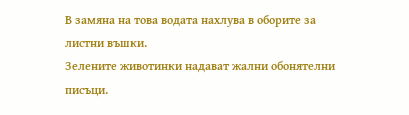В замяна на това водата нахлува в оборите за листни въшки.
Зелените животинки надават жални обонятелни писъци.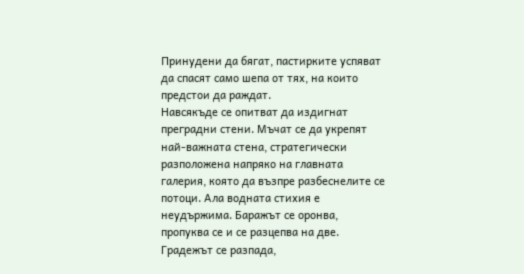Принудени да бягат, пастирките успяват да спасят само шепа от тях, на които предстои да раждат.
Навсякъде се опитват да издигнат преградни стени. Мъчат се да укрепят най-важната стена, стратегически разположена напряко на главната галерия, която да възпре разбеснелите се потоци. Ала водната стихия е неудържима. Баражът се оронва, пропуква се и се разцепва на две. Градежът се разпада,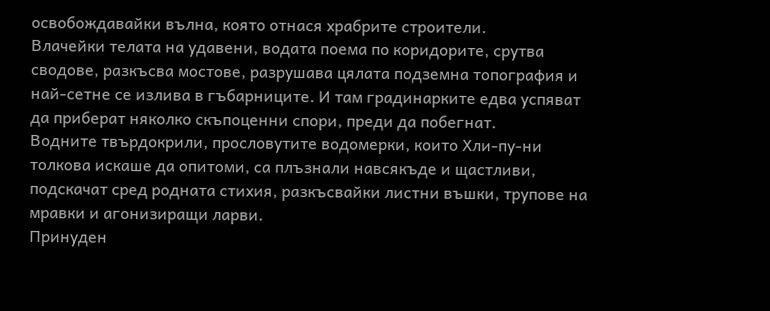освобождавайки вълна, която отнася храбрите строители.
Влачейки телата на удавени, водата поема по коридорите, срутва сводове, разкъсва мостове, разрушава цялата подземна топография и най-сетне се излива в гъбарниците. И там градинарките едва успяват да приберат няколко скъпоценни спори, преди да побегнат.
Водните твърдокрили, прословутите водомерки, които Хли-пу-ни толкова искаше да опитоми, са плъзнали навсякъде и щастливи, подскачат сред родната стихия, разкъсвайки листни въшки, трупове на мравки и агонизиращи ларви.
Принуден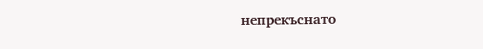непрекъснато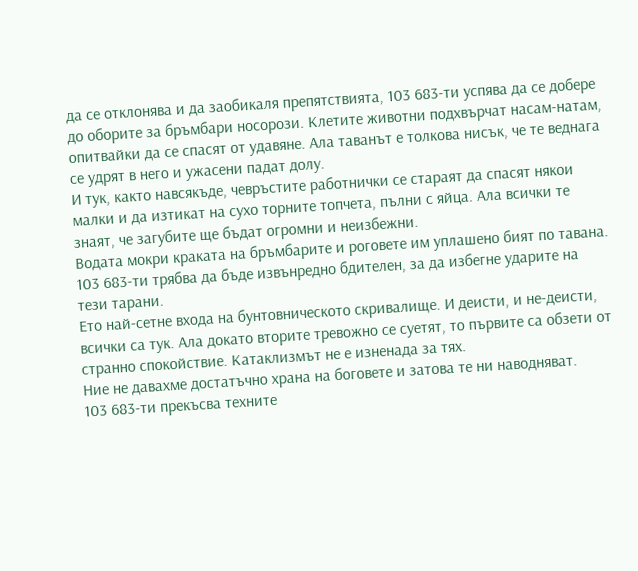да се отклонява и да заобикаля препятствията, 103 683-ти успява да се добере до оборите за бръмбари носорози. Клетите животни подхвърчат насам-натам, опитвайки да се спасят от удавяне. Ала таванът е толкова нисък, че те веднага се удрят в него и ужасени падат долу.
И тук, както навсякъде, чевръстите работнички се стараят да спасят някои малки и да изтикат на сухо торните топчета, пълни с яйца. Ала всички те знаят, че загубите ще бъдат огромни и неизбежни.
Водата мокри краката на бръмбарите и роговете им уплашено бият по тавана. 103 683-ти трябва да бъде извънредно бдителен, за да избегне ударите на тези тарани.
Ето най-сетне входа на бунтовническото скривалище. И деисти, и не-деисти, всички са тук. Ала докато вторите тревожно се суетят, то първите са обзети от странно спокойствие. Катаклизмът не е изненада за тях.
Ние не давахме достатъчно храна на боговете и затова те ни наводняват.
103 683-ти прекъсва техните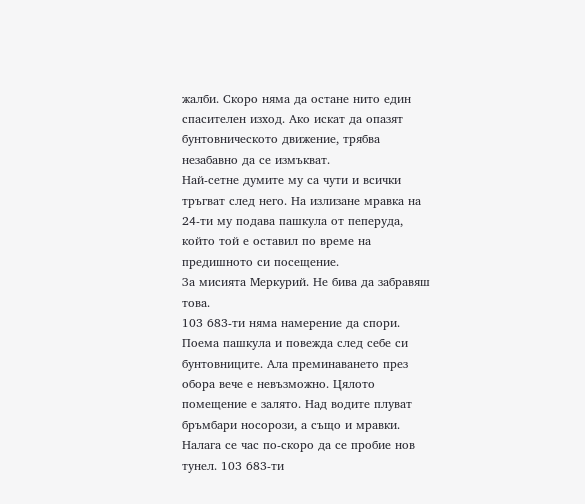жалби. Скоро няма да остане нито един спасителен изход. Ако искат да опазят бунтовническото движение, трябва незабавно да се измъкват.
Най-сетне думите му са чути и всички тръгват след него. На излизане мравка на 24-ти му подава пашкула от пеперуда, който той е оставил по време на предишното си посещение.
За мисията Меркурий. Не бива да забравяш това.
103 683-ти няма намерение да спори. Поема пашкула и повежда след себе си бунтовниците. Ала преминаването през обора вече е невъзможно. Цялото помещение е залято. Над водите плуват бръмбари носорози, а също и мравки.
Налага се час по-скоро да се пробие нов тунел. 103 683-ти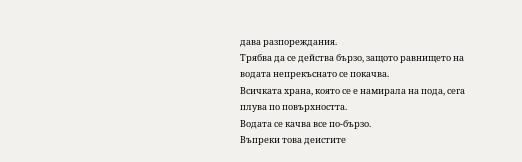дава разпореждания.
Трябва да се действа бързо, защото равнището на водата непрекъснато се покачва.
Всичката храна, която се е намирала на пода, сега плува по повърхността.
Водата се качва все по-бързо.
Въпреки това деистите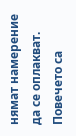нямат намерение да се оплакват. Повечето са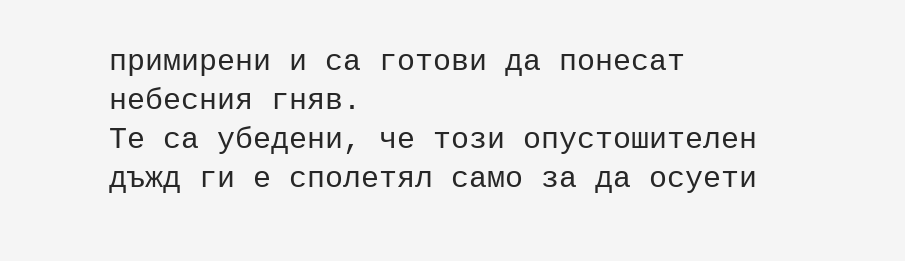примирени и са готови да понесат небесния гняв.
Те са убедени, че този опустошителен дъжд ги е сполетял само за да осуети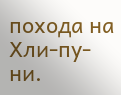похода на Хли-пу-ни.